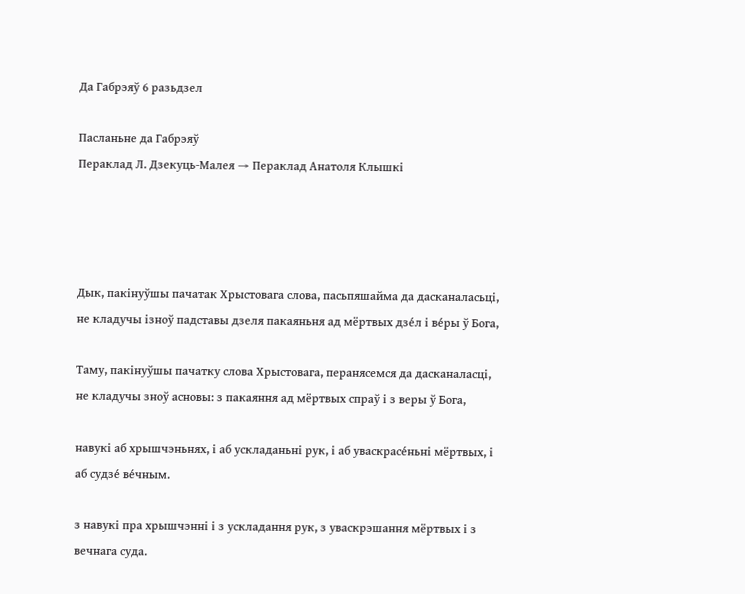Да Габрэяў 6 разьдзел

Пасланьне да Габрэяў
Пераклад Л. Дзекуць-Малея → Пераклад Анатоля Клышкi




Дык, пакінуўшы пачатак Хрыстовага слова, пасьпяшайма да дасканаласьці, не кладучы ізноў падставы дзеля пакаяньня ад мёртвых дзе́л і ве́ры ў Бога,

Таму, пакінуўшы пачатку слова Хрыстовага, перанясемся да дасканаласці, не кладучы зноў асновы: з пакаяння ад мёртвых спраў і з веры ў Бога,

навукі аб хрышчэньнях, і аб ускладаньні рук, і аб уваскрасе́ньні мёртвых, і аб судзе́ ве́чным.

з навукі пра хрышчэнні і з ускладання рук, з уваскрэшання мёртвых і з вечнага суда.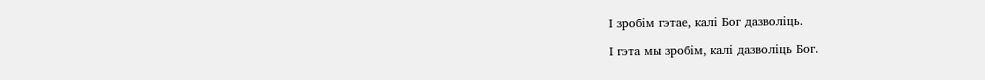І зробім гэтае, калі Бог дазволіць.

І гэта мы зробім, калі дазволіць Бог.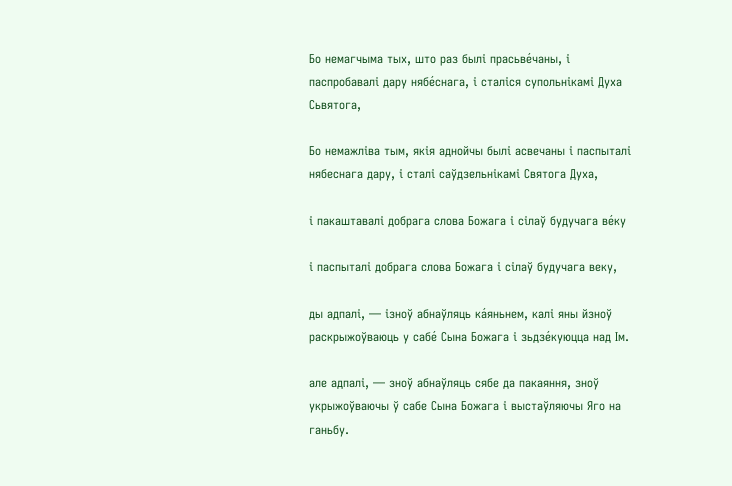Бо немагчыма тых, што раз былі прасьве́чаны, і паспробавалі дару нябе́снага, і сталіся супольнікамі Духа Сьвятога,

Бо немажліва тым, якія аднойчы былі асвечаны і паспыталі нябеснага дару, і сталі саўдзельнікамі Святога Духа,

і пакаштавалі добрага слова Божага і сілаў будучага ве́ку

і паспыталі добрага слова Божага і сілаў будучага веку,

ды адпалі, — ізноў абнаўляць ка́яньнем, калі яны йзноў раскрыжоўваюць у сабе́ Сына Божага і зьдзе́куюцца над Ім.

але адпалі, — зноў абнаўляць сябе да пакаяння, зноў укрыжоўваючы ў сабе Сына Божага і выстаўляючы Яго на ганьбу.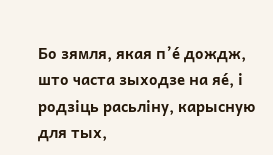Бо зямля, якая п’е́ дождж, што часта зыходзе на яе́, і родзіць расьліну, карысную для тых,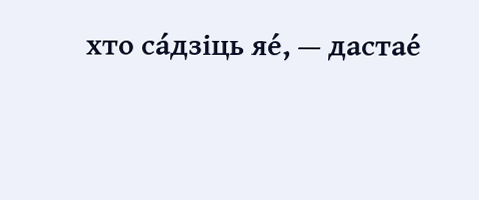хто са́дзіць яе́, — дастае́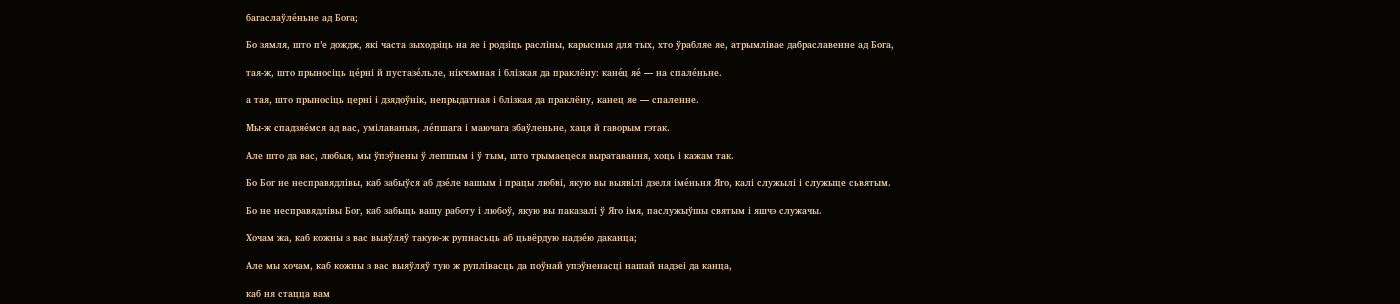багаслаўле́ньне ад Бога;

Бо зямля, што п’е дождж, які часта зыходзіць на яе і родзіць расліны, карысныя для тых, хто ўрабляе яе, атрымлівае дабраславенне ад Бога,

тая-ж, што прыносіць це́рні й пустазе́льле, нікчэмная і блізкая да праклёну: кане́ц яе́ — на спале́ньне.

а тая, што прыносіць церні і дзядоўнік, непрыдатная і блізкая да праклёну, канец яе — спаленне.

Мы-ж спадзяе́мся ад вас, умілаваныя, ле́пшага і маючага збаўленьне, хаця й гаворым гэтак.

Але што да вас, любыя, мы ўпэўнены ў лепшым і ў тым, што трымаецеся выратавання, хоць і кажам так.

Бо Бог не несправядлівы, каб забыўся аб дзе́ле вашым і працы любві, якую вы выявілі дзеля іме́ньня Яго, калі служылі і служыце сьвятым.

Бо не несправядлівы Бог, каб забыць вашу работу і любоў, якую вы паказалі ў Яго імя, паслужыўшы святым і яшчэ служачы.

Хочам жа, каб кожны з вас выяўляў такую-ж рупнасьць аб цьвёрдую надзе́ю даканца;

Але мы хочам, каб кожны з вас выяўляў тую ж руплівасць да поўнай упэўненасці нашай надзеі да канца,

каб ня стацца вам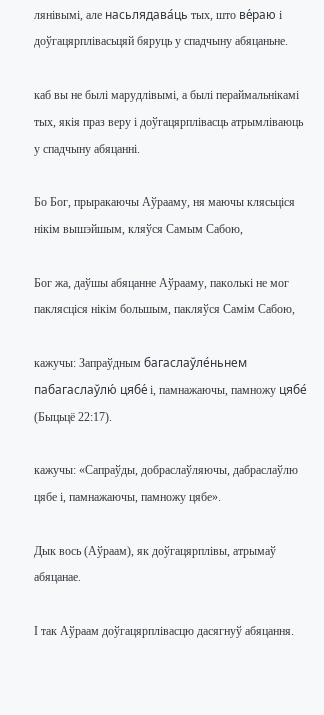лянівымі, але насьлядава́ць тых, што ве́раю і доўгацярплівасьцяй бяруць у спадчыну абяцаньне.

каб вы не былі марудлівымі, а былі пераймальнікамі тых, якія праз веру і доўгацярплівасць атрымліваюць у спадчыну абяцанні.

Бо Бог, прыракаючы Аўрааму, ня маючы клясьціся нікім вышэйшым, кляўся Самым Сабою,

Бог жа, даўшы абяцанне Аўрааму, паколькі не мог паклясціся нікім большым, пакляўся Самім Сабою,

кажучы: Запраўдным багаслаўле́ньнем пабагаслаўлю́ цябе́ і, памнажаючы, памножу цябе́ (Быцьцё 22:17).

кажучы: «Сапраўды, добраслаўляючы, дабраслаўлю цябе і, памнажаючы, памножу цябе».

Дык вось (Аўраам), як доўгацярплівы, атрымаў абяцанае.

І так Аўраам доўгацярплівасцю дасягнуў абяцання.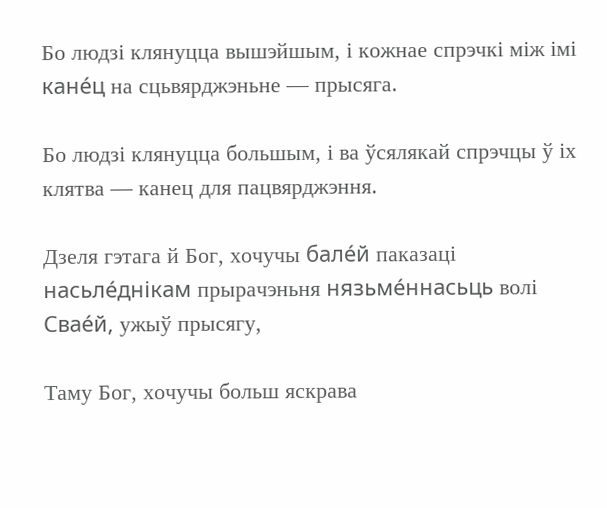Бо людзі клянуцца вышэйшым, і кожнае спрэчкі між імі кане́ц на сцьвярджэньне — прысяга.

Бо людзі клянуцца большым, і ва ўсялякай спрэчцы ў іх клятва — канец для пацвярджэння.

Дзеля гэтага й Бог, хочучы бале́й паказаці насьле́днікам прырачэньня нязьме́ннасьць волі Свае́й, ужыў прысягу,

Таму Бог, хочучы больш яскрава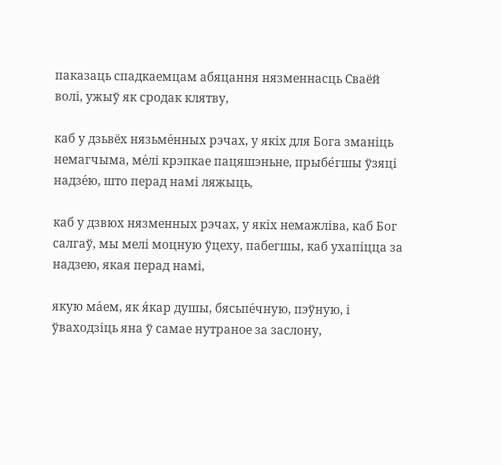паказаць спадкаемцам абяцання нязменнасць Сваёй волі, ужыў як сродак клятву,

каб у дзьвёх нязьме́нных рэчах, у якіх для Бога зманіць немагчыма, ме́лі крэпкае пацяшэньне, прыбе́гшы ўзяці надзе́ю, што перад намі ляжыць,

каб у дзвюх нязменных рэчах, у якіх немажліва, каб Бог салгаў, мы мелі моцную ўцеху, пабегшы, каб ухапіцца за надзею, якая перад намі,

якую ма́ем, як я́кар душы, бясьпе́чную, пэўную, і ўваходзіць яна ў самае нутраное за заслону,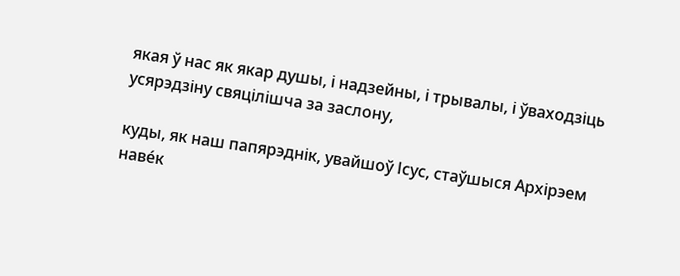якая ў нас як якар душы, і надзейны, і трывалы, і ўваходзіць усярэдзіну свяцілішча за заслону,

куды, як наш папярэднік, увайшоў Ісус, стаўшыся Архірэем наве́к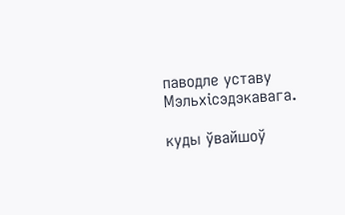паводле уставу Мэльхісэдэкавага.

куды ўвайшоў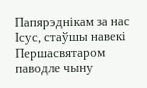Папярэднікам за нас Ісус, стаўшы навекі Першасвятаром паводле чыну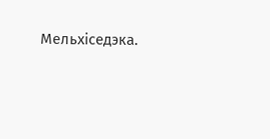Мельхіседэка.